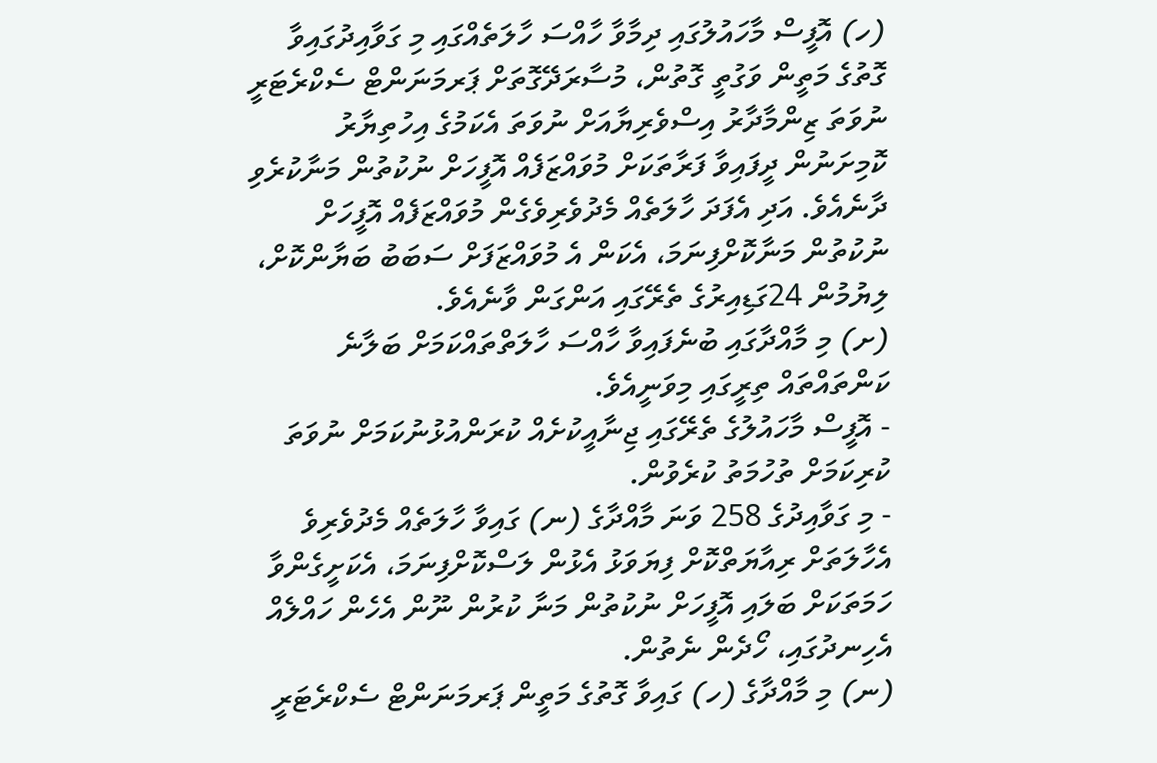(ހ) އޮފީސް މާހައުލުގައި ދިމާވާ ހާއްސަ ހާލަތެއްގައި މި ގަވާއިދުގައިވާ ގޮތުގެ މަތީން ވަގުތީ ގޮތުން، މުސާރަދޭގޮތަށް ޕަރމަނަންޓް ސެކްރެޓަރީ ނުވަތަ ޒިންމާދާރު އިސްވެރިޔާއަށް ނުވަތަ އެކަމުގެ އިހުތިޔާރު ކޮމިށަނުން ދީފައިވާ ފަރާތަކަށް މުވައްޒަފެއް އޮފީހަށް ނުކުތުން މަނާކުރެވި ދާނެއެވެ. އަދި އެފަދަ ހާލަތެއް މެދުވެރިވެގެން މުވައްޒަފެއް އޮފީހަށް ނުކުތުން މަނާކޮށްފިނަމަ، އެކަން އެ މުވައްޒަފަށް ސަބަބު ބަޔާންކޮށް، ލިޔުމުން 24ގަޑިއިރުގެ ތެރޭގައި އަންގަން ވާނެއެވެ.
(ށ) މި މާއްދާގައި ބުނެފައިވާ ހާއްސަ ހާލަތްތައްކަމަށް ބަލާނެ ކަންތައްތައް ތިރީގައި މިވަނީއެވެ.
- އޮފީސް މާހައުލުގެ ތެރޭގައި ޖިނާއީކުށެއް ކުރަންއުޅުނުކަމަށް ނުވަތަ ކުރިކަމަށް ތުހުމަތު ކުރެވުން.
- މި ގަވާއިދުގެ 258 ވަނަ މާއްދާގެ (ނ) ގައިވާ ހާލަތެއް މެދުވެރިވެ އެހާލަތަށް ރިއާޔަތްކޮށް ފިޔަވަޅު އެޅުން ލަސްކޮށްފިނަމަ، އެކަށީގެންވާ ހަމަތަކަށް ބަލައި އޮފީހަށް ނުކުތުން މަނާ ކުރުން ނޫން އެހެން ހައްލެއް އެހިނދުގައި، ހޯދެން ނެތުން.
(ނ) މި މާއްދާގެ (ހ) ގައިވާ ގޮތުގެ މަތީން ޕަރމަނަންޓް ސެކްރެޓަރީ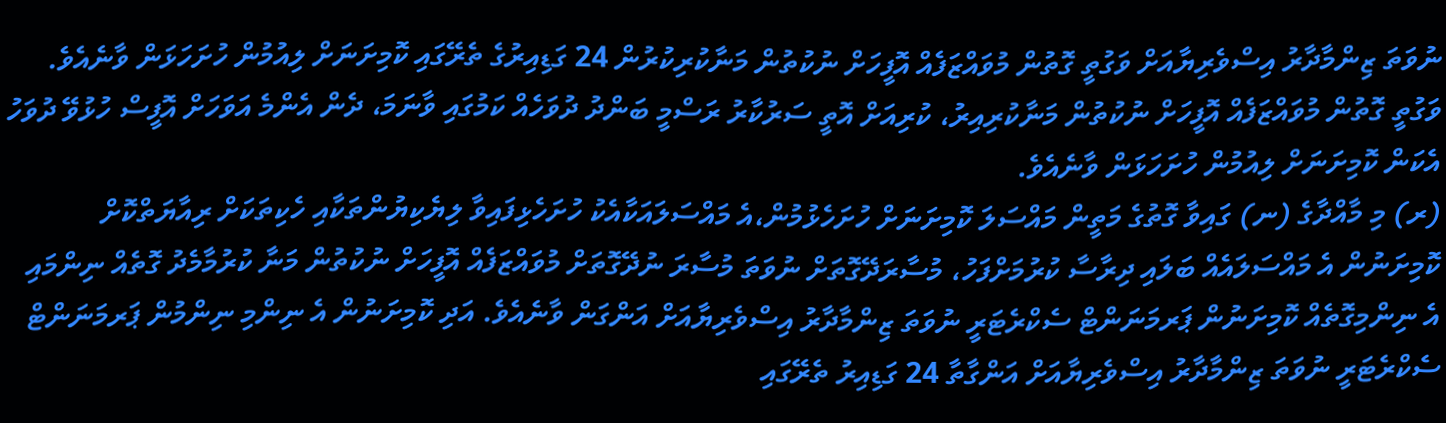ނުވަތަ ޒިންމާދާރު އިސްވެރިޔާއަށް ވަގުތީ ގޮތުން މުވައްޒަފެއް އޮފީހަށް ނުކުތުން މަނާކުރިކުރުން 24 ގަޑިއިރުގެ ތެރޭގައި ކޮމިށަނަށް ލިއުމުން ހުށަހަޅަން ވާނެއެވެ. ވަގުތީ ގޮތުން މުވައްޒަފެއް އޮފީހަށް ނުކުތުން މަނާކުރިއިރު، ކުރިއަށް އޮތީ ސަރުކާރު ރަސްމީ ބަންދު ދުވަހެއް ކަމުގައި ވާނަމަ، ދެން އެންމެ އަވަހަށް އޮފީސް ހުޅުވޭ ދުވަހު އެކަން ކޮމިށަނަށް ލިއުމުން ހުށަހަޅަން ވާނެއެވެ.
(ރ) މި މާއްދާގެ (ނ) ގައިވާ ގޮތުގެ މަތީން މައްސަލަ ކޮމިށަނަށް ހުށަހެޅުމުން،އެ މައްސަލައަކާއެކު ހުށަހެޅިފައިވާ ލިޔެކިޔުންތަކާއި ހެކިތަކަށް ރިއާޔަތްކޮށް ކޮމިށަނުން އެ މައްސަލައެއް ބަލައި ދިރާސާ ކުރުމަށްފަހު، މުސާރަދޭގޮތަށް ނުވަތަ މުސާރަ ނުދޭގޮތަށް މުވައްޒަފެއް އޮފީހަށް ނުކުތުން މަނާ ކުރުމާމެދު ގޮތެއް ނިންމައި އެ ނިންމިގޮތެއް ކޮމިށަނުން ޕަރމަނަންޓް ސެކްރެޓަރީ ނުވަތަ ޒިންމާދާރު އިސްވެރިޔާއަށް އަންގަން ވާނެއެވެ. އަދި ކޮމިށަނުން އެ ނިންމި ނިންމުން ޕަރމަނަންޓް ސެކްރެޓަރީ ނުވަތަ ޒިންމާދާރު އިސްވެރިޔާއަށް އަންގާތާ 24 ގަޑިއިރު ތެރޭގައި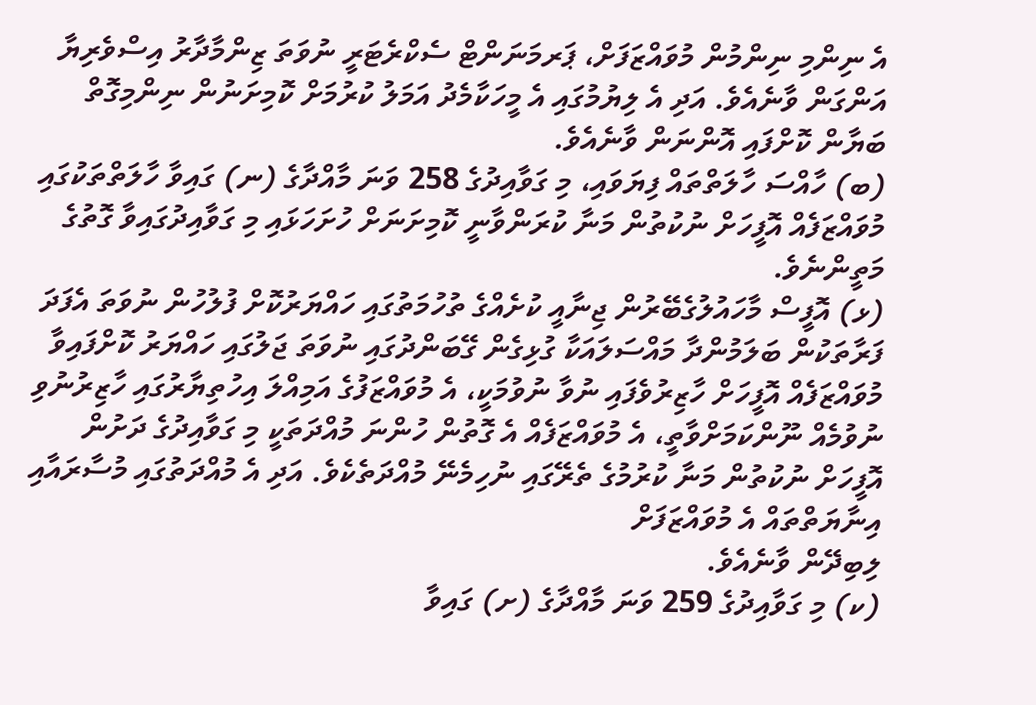އެ ނިންމި ނިންމުން މުވައްޒަފަށް، ޕަރމަނަންޓް ސެކްރެޓަރީ ނުވަތަ ޒިންމާދާރު އިސްވެރިޔާ އަންގަން ވާނެއެވެ. އަދި އެ ލިޔުމުގައި އެ މީހަކާމެދު އަމަލު ކުރުމަށް ކޮމިށަނުން ނިންމިގޮތް ބަޔާން ކޮށްފައި އޮންނަން ވާނެއެވެ.
(ބ) ހާއްސަ ހާލަތްތައް ފިޔަވައި، މި ގަވާއިދުގެ 258 ވަނަ މާއްދާގެ (ނ) ގައިވާ ހާލަތްތަކުގައި މުވައްޒަފެއް އޮފީހަށް ނުކުތުން މަނާ ކުރަންވާނީ ކޮމިށަނަށް ހުށަހަޅައި މި ގަވާއިދުގައިވާ ގޮތުގެ މަތީންނެވެ.
(ޅ) އޮފީސް މާހައުލުގެބޭރުން ޖިނާއީ ކުށެއްގެ ތުހުމަތުގައި ހައްޔަރުކޮށް ފުލުހުން ނުވަތަ އެފަދަ ފަރާތަކުން ބަލަމުންދާ މައްސަލައަކާ ގުޅިގެން ގޭބަންދުގައި ނުވަތަ ޖަލުގައި ހައްޔަރު ކޮށްފައިވާ މުވައްޒަފެއް އޮފީހަށް ހާޒިރުވެފައި ނުވާ ނުވުމަކީ، އެ މުވައްޒަފުގެ އަމިއްލަ އިހުތިޔާރުގައި ހާޒިރުނުވި ނުވުމެއް ނޫންކަމަށްވާތީ، އެ މުވައްޒަފެއް އެ ގޮތުން ހުންނަ މުއްދަތަކީ މި ގަވާއިދުގެ ދަށުން އޮފީހަށް ނުކުތުން މަނާ ކުރުމުގެ ތެރޭގައި ނުހިމެނޭ މުއްދަތެކެވެ. އަދި އެ މުއްދަތުގައި މުސާރައާއި އިނާޔަތްތައް އެ މުވައްޒަފަށް
ލިބިދޭން ވާނެއެވެ.
(ކ) މި ގަވާއިދުގެ 259 ވަނަ މާއްދާގެ (ށ) ގައިވާ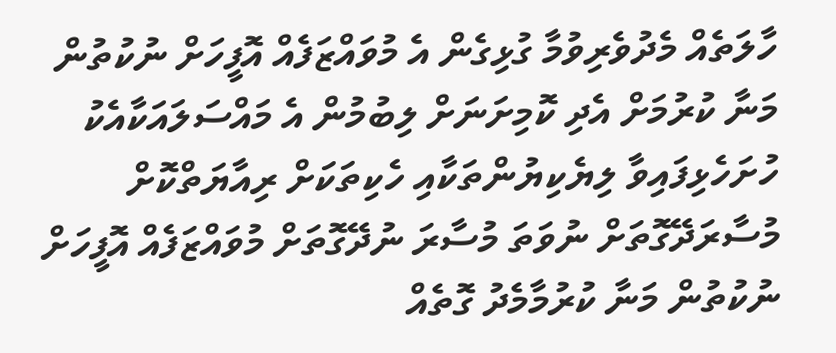ހާލަތެއް މެދުވެރިވުމާ ގުޅިގެން އެ މުވައްޒަފެއް އޮފީހަށް ނުކުތުން މަނާ ކުރުމަށް އެދި ކޮމިށަނަށް ލިބުމުން އެ މައްސަލައަކާއެކު ހުށަހެޅިފައިވާ ލިޔެކިޔުންތަކާއި ހެކިތަކަށް ރިއާޔަތްކޮށް މުސާރަދޭގޮތަށް ނުވަތަ މުސާރަ ނުދޭގޮތަށް މުވައްޒަފެއް އޮފީހަށް ނުކުތުން މަނާ ކުރުމާމެދު ގޮތެއް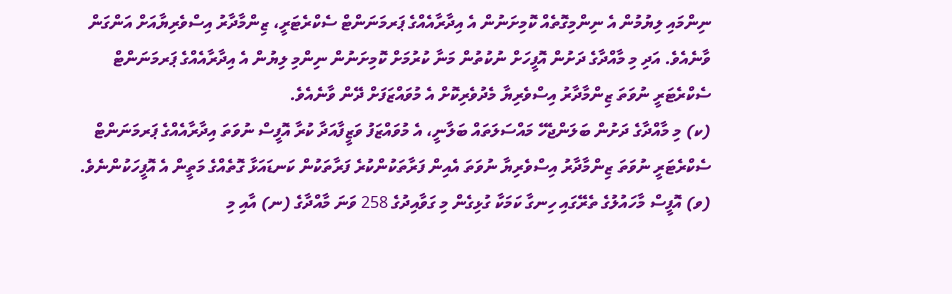ނިންމައި ލިޔުމުން އެ ނިންމިގޮތެއް ކޮމިށަނުން އެ އިދާރާއެއްގެ ޕަރމަނަންޓް ސެކްރެޓަރީ، ޒިންމާދާރު އިސްވެރިޔާއަށް އަންގަން ވާނެއެވެ. އަދި މި މާއްދާގެ ދަށުން އޮފީހަށް ނުކުތުން މަނާ ކުރުމަށް ކޮމިށަނުން ނިންމި ލިޔުން އެ އިދާރާއެއްގެ ޕަރމަނަންޓް ސެކްރެޓަރީ ނުވަތަ ޒިންމާދާރު އިސްވެރިޔާ މެދުވެރިކޮށް އެ މުވައްޒަފަށް ދޭން ވާނެއެވެ.
(ކ) މި މާއްދާގެ ދަށުން ބަލަންޖެހޭ މައްސަލަތައް ބަލާނީ، އެ މުވައްޒަފު ވަޒީފާއަދާ ކުރާ އޮފީސް ނުވަތަ އިދާރާއެއްގެ ޕަރމަނަންޓް ސެކްރެޓަރީ ނުވަތަ ޒިންމާދާރު އިސްވެރިޔާ ނުވަތަ އެއިން ފަރާތަކުންކުރެ ފަރާތަކުން ކަނޑައަޅާ ގޮތެއްގެ މަތީން އެ އޮފީހަކުންނެވެ.
(ވ) އޮފީސް މާހައުލުގެ ތެރޭގައި ހިނގާ ކަމަކާ ގުޅިގެން މި ގަވާއިދުގެ 258 ވަނަ މާއްދާގެ (ނ) އާއި މި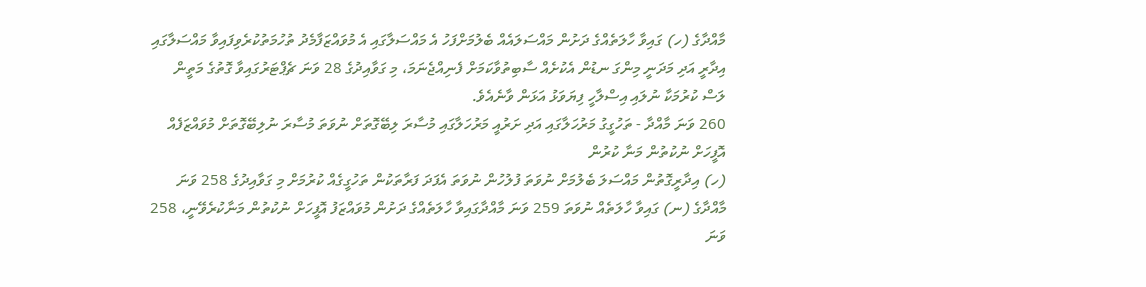މާއްދާގެ (ހ) ގައިވާ ހާލަތެއްގެ ދަށުން މައްސަލައެއް ބެލުމަށްފަހު އެ މައްސަލާގައި އެ މުވައްޒަފާމެދު ތުހުމަތުކުރެވިފައިވާ މައްސަލާގައި އިދާރީ އަދި މަދަނީ މިންގަ ނޑުން އެކުށެއް ސާބިތުވާކަމަށް ފެނިއްޖެނަމަ، މި ގަވާއިދުގެ 28 ވަނަ ޗެޕްޓަރުގައިވާ ގޮތުގެ މަތީން ލަސް ކުރުމަކާ ނުލައި އިސްލާހީ ފިޔަވަޅު އަޅަން ވާނެއެވެ.
260 ވަނަ މާއްދާ - ތަހުގީގު މަރުހަލާގައި އަދި ށަރުއީ މަރުހަލާގައި މުސާރަ ލިބޭގޮތަށް ނުވަތަ މުސާރަ ނުލިބޭގޮތަށް މުވައްޒަފެއް އޮފީހަށް ނުކުތުން މަނާ ކުރުން
(ހ) އިދާރީގޮތުން މައްސަލަ ބެލުމަށް ނުވަތަ ފުލުހުން ނުވަތަ އެފަދަ ފަރާތަކުން ތަހުގީގެއް ކުރުމަށް މި ގަވާއިދުގެ 258 ވަނަ މާއްދާގެ (ނ) ގައިވާ ހާލަތެއް ނުވަތަ 259 ވަނަ މާއްދާގައިވާ ހާލަތެއްގެ ދަށުން މުވައްޒަފު އޮފީހަށް ނުކުތުން މަނާކުރެވޭނީ، 258 ވަނަ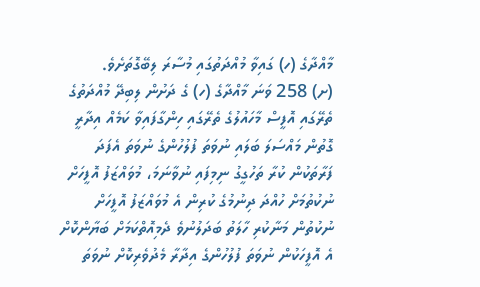މާއްދާގެ (ހ) ގައިވާ މުއްދަތުގައި މުސާރަ ލިބޭގޮތަށެވެ.
(ށ) 258 ވަނަ މާއްދާގެ (ހ) ގެ ދަށުން ލިބިދޭ މުއްދަތުގެ ތެރޭގައި އޮފީސް މާހައުލުގެ ތެރޭގައި ހިންގާފައިވާ ކަމެއް އިދާރީ ގޮތުން މައްސަލަ ބަލައި ނުވަތަ ފުލުހުންގެ ނުވަތަ އެފަދަ ފަރާތަކުން ކުރާ ތަހުގީގު ނިމިފައި ނުވާނަމަ، މުވައްޒަފު އޮފީހަށް ނުކުތުމަށް ހުއްދަ ދިނުމުގެ ކުރިން އެ މުވައްޒަފު އޮފީހަށް ނުކުތުން މަނާކުރި ހާލަތު ބަދަލުނުވެ ދެމިއޮތްކަމަށް ބަޔާންކޮށް އެ އޮފީހަކުން ނުވަތަ ފުލުހުންގެ އިދާރާ މެދުވެރިކޮށް ނުވަތަ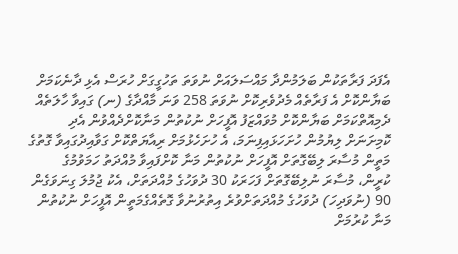އެފަދަ ފަރާތަކުން ބަލަމުންދާ މައްސަލައަށް ނުވަތަ ތަހުގީގަށް ހުރަސް އެޅި ދާނެކަމަށް ބަޔާންކޮށް އެ ފަރާތެއް މެދުވެރިކޮށް ނުވަތަ 258 ވަނަ މާއްދާގެ (ނ) ގައިވާ ހާލަތެއް ދެމިއޮތްކަމަށް ބަޔާންކޮށް މުވައްޒަފު އޮފީހަށް ނުކުތުން މަނާކޮށްދެއްވުން އެދި ކޮމިށަނަށް ލިޔުމުން ހުށަހަޅައިފިނަމަ، އެ ހުށަހެޅުމަށް ރިއާޔަތްކޮށް ގަވާއިދުގައިވާ ގޮތުގެ މަތީން މުސާރަ ލިބޭގޮތަށް އޮފީހަށް ނުކުތުން މަނާ ކޮށްފައިވާ މުއްދަތު ހަމަވުމުގެ ކުރީން، މުސާރަ ނުލިބޭގޮތަށް ފަހަރަކު 30 ދުވަހުގެ މުއްދަތަށް، އެކު ޖުމުލަ ގިނަވަގެން 90 (ނުވަދިހަ) ދުވަހުގެ މުއްދަތަށްވުރެ އިތުރުނުވާ ގޮތެއްގެމަތީން އޮފީހަށް ނުކުތުން މަނާ ކުރުމަށް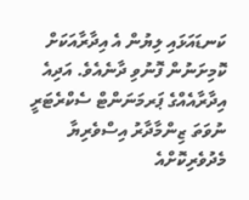ކަނޑައަޅައި ލިޔުން އެ އިދާރާއަކަށް ކޮމިށަނުން ފޮނުވި ދާނެއެވެ. އަދިއެ އިދާރާއެއްގެ ޕަރމަނަންޓް ސެކްރެޓަރީ ނުވަތަ ޒިންމާދާރު އިސްވެރިޔާ މެދުވެރިކޮށްއެ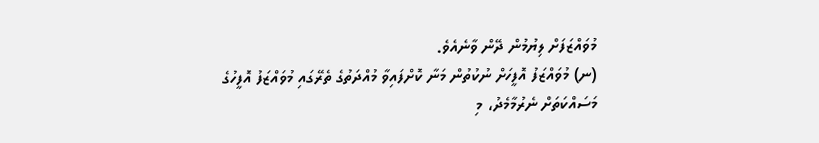މުވައްޒަފަށް ލިޔުމުން ދޭން ވާނެއެވެ.
(ނ) މުވައްޒަފު އޮފީހަށް ނުކުތުން މަނާ ކޮށްފައިވާ މުއްދަތުގެ ތެރޭގައި މުވައްޒަފު އޮފީހުގެ މަސައްކަތަށް ނެރުމާމެދު، މި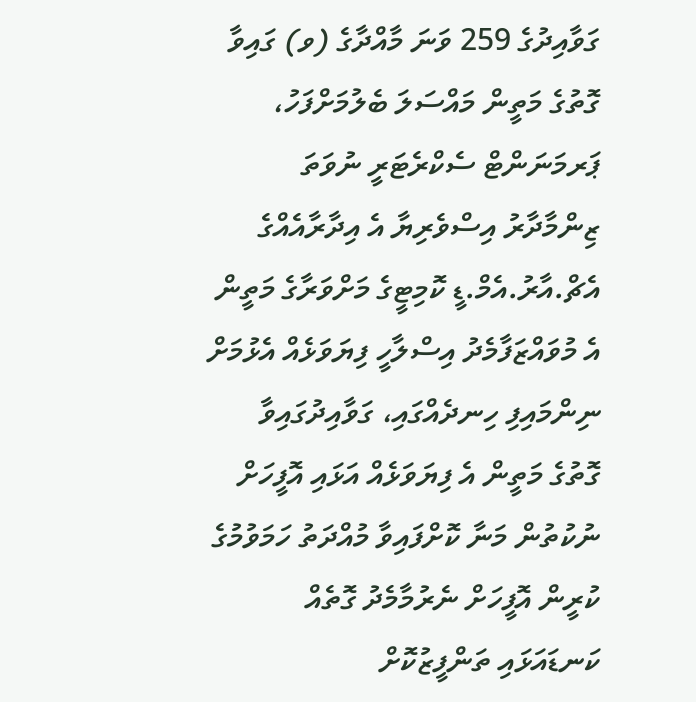ގަވާއިދުގެ 259 ވަނަ މާއްދާގެ (ވ) ގައިވާ ގޮތުގެ މަތީން މައްސަލަ ބެލުމަށްފަހު، ޕަރމަނަންޓް ސެކްރެޓަރީ ނުވަތަ ޒިންމާދާރު އިސްވެރިޔާ އެ އިދާރާއެއްގެ އެޗް.އާރު.އެމް.ޑީ ކޮމިޓީގެ މަށްވަރާގެ މަތީން އެ މުވައްޒަފާމެދު އިސްލާހީ ފިޔަވަޅެއް އެޅުމަށް ނިންމައިފި ހިނދެއްގައި، ގަވާއިދުގައިވާ ގޮތުގެ މަތީން އެ ފިޔަވަޅެއް އަޅައި އޮފީހަށް ނުކުތުން މަނާ ކޮށްފައިވާ މުއްދަތު ހަމަވުމުގެ ކުރީން އޮފީހަށް ނެރުމާމެދު ގޮތެއް ކަނޑައަޅައި ތަންފީޒުކޮށް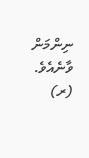ނިންމަން ވާނެއެވެ.
(ރ)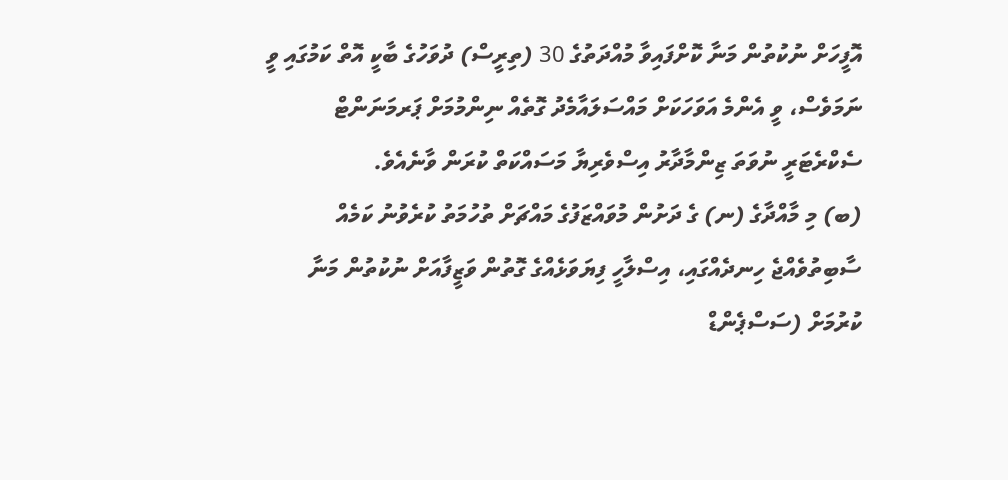އޮފީހަށް ނުކުތުން މަނާ ކޮށްފައިވާ މުއްދަތުގެ 30 (ތިރީސް) ދުވަހުގެ ބާކީ އޮތް ކަމުގައި ވީ ނަމަވެސް، ވީ އެންމެ އަވަހަކަށް މައްސަލައާމެދު ގޮތެއް ނިންމުމަށް ޕަރމަނަންޓް ސެކްރެޓަރީ ނުވަތަ ޒިންމާދާރު އިސްވެރިޔާ މަސައްކަތް ކުރަން ވާނެއެވެ.
(ބ) މި މާއްދާގެ (ނ) ގެ ދަށުން މުވައްޒަފުގެ މައްޗަށް ތުހުމަތު ކުރެވުނު ކަމެއް ސާބިތުވެއްޖެ ހިނދެއްގައި، އިސްލާހީ ފިޔަވަޅެއްގެ ގޮތުން ވަޒީފާއަށް ނުކުތުން މަނާ ކުރުމަށް (ސަސްޕެންޑް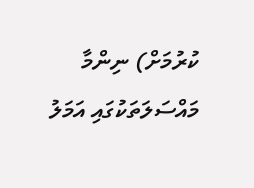ކުރުމަށް) ނިންމާ މައްސަލަތަކުގައި އަމަލު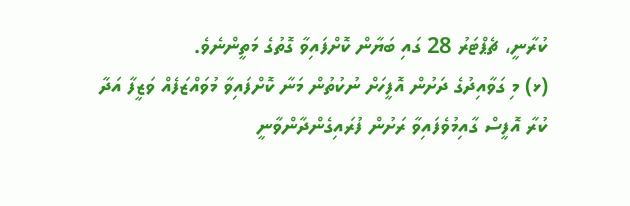ކުރާނީ، ޗެޕްޓަރު 28 ގައި ބަޔާން ކޮށްފައިވާ ގޮތުގެ މަތީންނެވެ.
(ޅ) މި ގަވާއިދުގެ ދަށުން އޮފީހަށް ނުކުތުން މަނާ ކޮށްފައިވާ މުވައްޒަފެއް ވަޒީފާ އަދާ ކުރާ އޮފީސް ގާއިމުވެފައިވާ ރަށުން ފުރައިގެންދާންވާނީ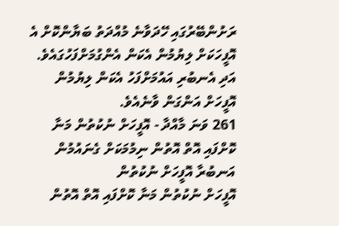ރަށުންބޭރުގައި ހޭދަވާނެ މުއްދަތު ބަޔާންކޮށް އެ އޮފީހަކަށް ލިޔުމުން އެކަން އެންގުމަށްފަހުގައެވެ. އަދި އެނބުރި އައުމަށްފަހު އެކަން ލިޔުމުން އޮފީހަށް އަންގަން ވާނެއެވެ.
261 ވަނަ މާއްދާ - އޮފީހަށް ނުކުތުން މަނާ ކޮށްފައި އޮތް އޮތުން ނިމުމަކަށް ގެނައުމުން އަނބުރާ އޮފީހަށް ނުކުތުން
އޮފީހަށް ނުކުތުން މަނާ ކޮށްފައި އޮތް އޮތުން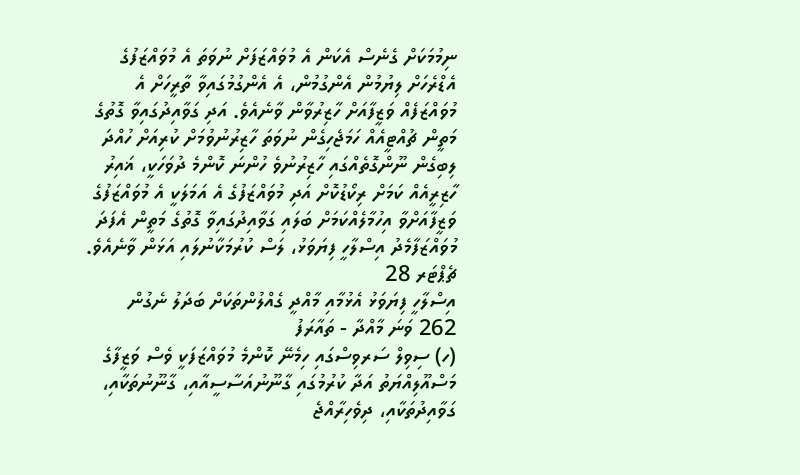ނިމުމަކަށް ގެނެސް އެކަން އެ މުވައްޒަފަށް ނުވަތަ އެ މުވައްޒަފުގެ އެޑްރެހަށް ލިޔުމުން އެންގުމުން، އެ އެންގުމުގައިވާ ތާރީހަށް އެ މުވައްޒަފެއް ވަޒީފާއަށް ހާޒިރުވާން ވާނެއެވެ. އަދި ގަވާއިދުގައިވާ ގޮތުގެ މަތީން ޗުއްޓީއެއް ހަމަޖެހިގެން ނުވަތަ ހާޒިރުނުވުމަށް ކުރިއަށް ހުއްދަ ލިބިގެން ނޫންގޮތެއްގައި ހާޒިރުނުވެ ހުންނަ ކޮންމެ ދުވަހަކީ، ޣައިރު ހާޒިރީއެއް ކަމަށް ރިކޯޑުކޮށް އަދި މުވައްޒަފުގެ އެ އަމަލަކީ އެ މުވައްޒަފުގެ ވަޒީފާއަށްވާ އިހުމާލެއްކަމަށް ބަލައި ގަވާއިދުގައިވާ ގޮތުގެ މަތީން އެފަދަ މުވައްޒަފާމެދު އިސްލާހީ ފިޔަވަޅު، ލަސް ކުރުމަކާނުލައި އަޅަން ވާނެއެވެ.
ޗެޕްޓަރ 28
އިސްލާހީ ފިޔަވަޅު އެޅުމާއި މާއްދީ ގެއްލުންތަކަށް ބަދަލު ނެގުން
262 ވަނަ މާއްދާ - ތައާރަފު
(ހ) ސިވިލް ސަރވިސްގައި ހިމެނޭ ކޮންމެ މުވައްޒަފަކީ ވެސް ވަޒީފާގެ މަސްއޫލިއްޔަތު އަދާ ކުރުމުގައި ގާނޫނުއަސާސީއާއި، ގާނޫނުތަކާއި، ގަވާއިދުތަކާއި، ދިވެހިރާއްޖެ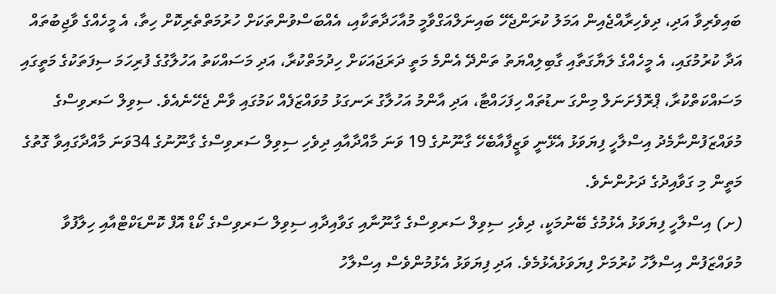ބައިވެރިވާ އަދި، ދިވެހިރާއްޖެއިން އަމަލު ކުރަންޖެހޭ ބައިނަލްއަގްވާމީ މުއާހަދާތަކާއި، އެއްބަސްވުންތަކަށް ހުރުމަތްތެރިކޮށް ހިތާ، އެ މީހެއްގެ ވާޖިބުތައް އަދާ ކުރުމުގައި، އެ މީހެއްގެ ލަޔާގަތާއި ގާބިލިއްޔަތު ތަންދޭ އެންމެ މަތީ ދަރަޖައަކަށް ހިދުމަތްކުރާ، އަދި މަސައްކަތު އަހުލާގުގެ ފުރިހަމަ ސިފަތަކުގެ މަތީގައި މަސައްކަތްކުރާ، ޕްރޮފެށަނަލް މިންގަ ނޑުތައް ހިފަހައްޓާ، އަދި އާންމު އަހުލާގު ރަނގަޅު މުވައްޒަފެއް ކަމުގައި ވާން ޖެހޭނެއެވެ. ސިވިލް ސަރވިސްގެ މުވައްޒަފުންނާމެދު އިސްލާހީ ފިޔަވަޅު އެޅޭނީ ވަޒީފާއާބެހޭ ގާނޫނުގެ 19 ވަނަ މާއްދާއާއި ދިވެހި ސިވިލް ސަރވިސްގެ ގާނޫނުގެ 34ވަނަ މާއްދާގައިވާ ގޮތުގެ މަތީން މި ގަވާއިދުގެ ދަށުންނެވެ.
(ށ) އިސްލާހީ ފިޔަވަޅު އެޅުމުގެ ބޭނުމަކީ، ދިވެހި ސިވިލް ސަރވިސްގެ ގާނޫނާއި ގަވާއިދާއި ސިވިލް ސަރވިސްގެ ކޯޑް އޮފް ކޮންޑަކްޓްއާއި ހިލާފުވާ މުވައްޒަފުން އިސްލާހު ކުރުމަށް ފިޔަވަޅުއެޅުމެވެ. އަދި ފިޔަވަޅު އެޅުމުންވެސް އިސްލާހު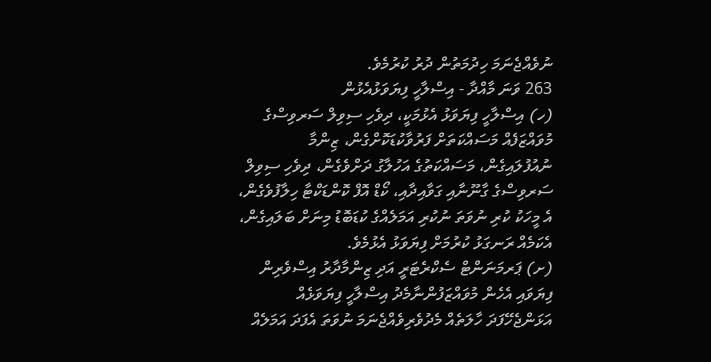ނުވެއްޖެނަމަ ހިދުމަތުން ދުރު ކުރުމެވެ.
263 ވަނަ މާއްދާ - އިސްލާހީ ފިޔަވަޅުއެޅުން
(ހ) އިސްލާހީ ފިޔަވަޅު އެޅުމަކީ، ދިވެހި ސިވިލް ސަރވިސްގެ މުވައްޒަފެއް މަސައްކަތަށް ފަރުވާކުޑަކޮށްގެން، ޒިންމާ ނުއުފުލައިގެން، މަސައްކަތުގެ އަހުލާގު ދަށްވެގެން، ދިވެހި ސިވިލް ސަރވިސްގެ ގާނޫނާއި ގަވާއިދާއި، ކޯޑް އޮފް ކޮންޑަކްޓާ ހިލާފުވެގެން، އެ މީހަކު ކުރި ނުވަތަ ނުކުރި އަމަލެއްގެ ކުޑަބޮޑު މިނަށް ބަލައިގެން، އެކަމެއް ރަނގަޅު ކުރުމަށް ފިޔަވަޅު އެޅުމެވެ.
(ށ) ޕަރމަނަންޓް ސެކްރެޓަރީ އަދި ޒިންމާދާރު އިސްވެރިން ފިޔަވައި އެހެން މުވައްޒަފުންނާމެދު އިސްލާހީ ފިޔަވަޅެއް އަޅަންޖެހޭފަދަ ހާލަތެއް މެދުވެރިވެއްޖެނަމަ ނުވަތަ އެފަދަ އަމަލެއް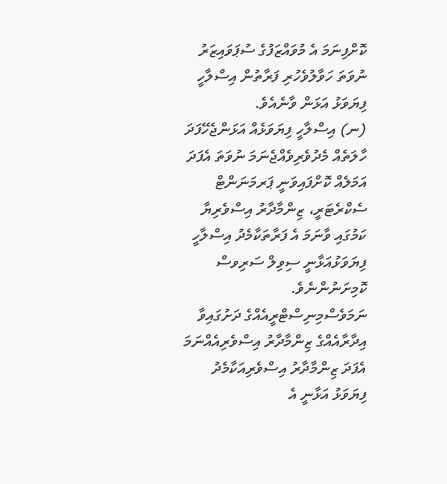ކޮށްފިނަމަ އެ މުވައްޒަފުގެ ސުޕަވައިޒަރު ނުވަތަ ހަވާލުވެހުރި ފަރާތުން އިސްލާހީ ފިޔަވަޅު އަޅަން ވާނެއެވެ.
(ނ) އިސްލާހީ ފިޔަވަޅެއް އަޅަންޖެހޭފަދަ ހާލަތެއް މެދުވެރިވެއްޖެނަމަ ނުވަތަ އެފަދަ އަމަލެއް ކޮށްފައިވަނީ ޕަރމަނަންޓް ސެކްރެޓަރީ، ޒިންމާދާރު އިސްވެރިޔާ ކަމުގައި ވާނަމަ އެ ފަރާތަކާމެދު އިސްލާހީ ފިޔަވަޅުއަޅާނީ ސިވިލް ސަރިވސް ކޮމިށަނުންނެވެ. ނަމަވެސްމިނިސްޓްރީއެއްގެ ދަށުގައިވާ އިދާރާއެއްގެ ޒިންމާދާރު އިސްވެރިއެއްނަމަ އެފަދަ ޒިންމާދާރު އިސްވެރިއަކާމެދު ފިޔަވަޅު އަޅާނީ އެ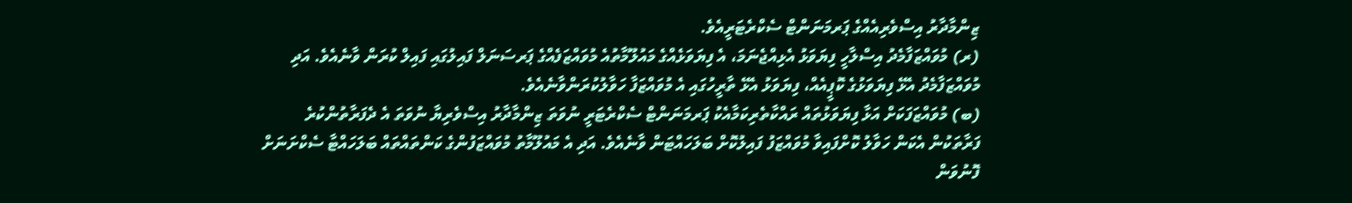ޒިންމާދާރު އިސްވެރިއެއްގެ ޕަރމަނަންޓް ސެކްރެޓަރީއެވެ.
(ރ) މުވައްޒަފާމެދު އިސްލާހީ ފިޔަވަޅު އެޅިއްޖެނަމަ، އެ ފިޔަވަޅެއްގެ މައުލޫމާތުއެ މުވައްޒަފެއްގެ ޕަރސަނަލް ފައިލުގައި ފައިލް ކުރަން ވާނެއެވެ. އަދި މުވައްޒަފާމެދު އެޅޭ ފިޔަވަޅުގެ ކޮޕީއެއް، ފިޔަވަޅު އެޅޭ ތާރީހުގައި އެ މުވައްޒަފާ ހަވާލުކުރަންވާނެއެވެ.
(ބ) މުވައްޒަފަކަށް އަޅާ ފިޔަވަޅުތައް ރައްކާތެރިކަމާއެކު ޕަރމަނަންޓް ސެކްރެޓަރީ ނުވަތަ ޒިންމާދާރު އިސްވެރިޔާ ނުވަތަ އެ ދެފަރާތުންކުރެ ފަރާތަކުން އެކަން ހަވާލު ކޮށްފައިވާ މުވައްޒަފު ފައިލުކޮށް ބަލަހައްޓަން ވާނެއެވެ. އަދި އެ މައުލޫމާތު މުވައްޒަފުންގެ ކަންތައްތައް ބަލަހައްޓާ ސެކްށަނަށް ފޮނުވަން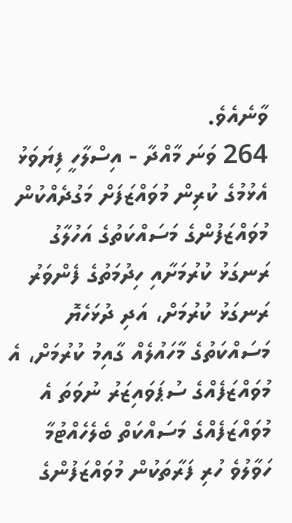ވާނެއެވެ.
264 ވަނަ މާއްދާ - އިސްލާހީ ފިޔަވަޅު އެޅުމުގެ ކުރިން މުވައްޒަފަށް މަގުދެއްކުން
މުވައްޒަފުންގެ މަސައްކަތުގެ އަހުލާގު ރަނގަޅު ކުރުމަށާއި ހިދުމަތުގެ ފެންވަރު ރަނގަޅު ކުރުމަށް، އަދި ދުޅަހެޔޮ މަސައްކަތުގެ މާހައުލެއް ގާއިމު ކުރުމަށް، އެ މުވައްޒަފެއްގެ ސުޕަވައިޒަރު ނުވަތަ އެ މުވައްޒަފެއްގެ މަސައްކަތް ބެލެހެއްޓުމާ ހަވާލުވެ ހުރި ފަރާތަކުން މުވައްޒަފުންގެ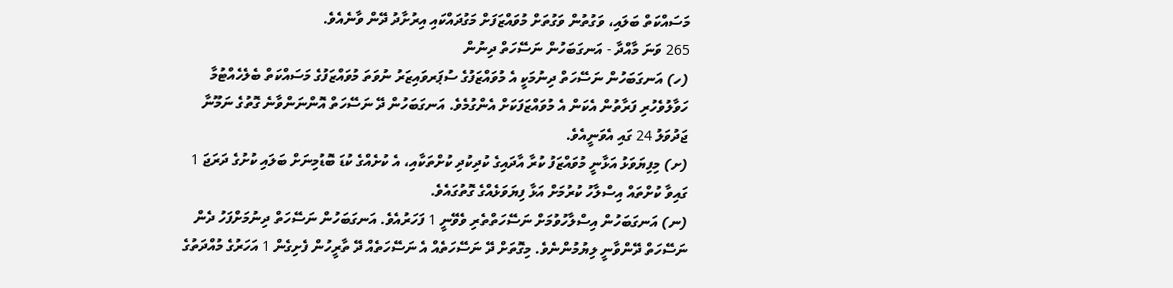މަސައްކަތް ބަލައި، ވަގުތުން ވަގުތަށް މުވައްޒަފަށް މަގުދައްކައި އިރުށާދު ދޭން ވާނެއެވެ.
265 ވަނަ މާއްދާ - އަނގަބަހުން ނަސޭހަތް ދިނުން
(ހ) އަނގަބަހުން ނަސޭހަތް ދިނުމަކީ އެ މުވައްޒަފުގެ ސުޕަރވައިޒަރު ނުވަތަ މުވައްޒަފުގެ މަސައްކަތް ބެލެހެއްޓުމާ ހަވާލުވެހުރި ފަރާތުން އެކަން އެ މުވައްޒަފަކަށް އެންގުމެވެ. އަނގަބަހުން ދޭ ނަސޭހަތް އޮންނަންވާނެ ގޮތުގެ ނަމޫނާ ޖަދުވަލު 24 ގައި އެވަނީއެވެ.
(ށ) މިފިޔަވަޅު އަޅާނީ މުވައްޒަފު ކުރާ އާދައިގެ ކުދިކުދި ކުށްތަކާއި، އެ ކުށެއްގެ ކުޑަ ބޮޑުމިނަށް ބަލައި ކުށުގެ ދަރަޖަ 1 ގައިވާ ކުށްތައް އިސްލާހު ކުރުމަށް އަޅާ ފިޔަވަޅެއްގެ ގޮތުގައެވެ.
(ނ) އަނގަބަހުން އިސްލާހުވުމަށް ނަސޭހަތްތެރި ވެވޭނީ 1 ފަހަރުއެވެ. އަނގަބަހުން ނަސޭހަތް ދިނުމަށްފަހު ދެން ނަސޭހަތް ދޭންވާނީ ލިޔުމުންނެވެ. މިގޮތަށް ދޭ ނަސޭހަތެއް އެ ނަސޭހަތެއް ދޭ ތާރީހުން ފެށިގެން 1 އަހަރުގެ މުއްދަތުގެ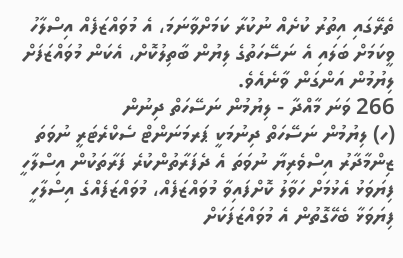ތެރޭގައި އިތުރު ކުށެއް ނުކުރާ ކަމަށްވާނަމަ، އެ މުވައްޒަފެއް އިސްލާހު ވީކަމަށް ބަލައި އެ ނަސޭހަތުގެ ލިޔުން ބާތިލުކޮށް، އެކަން މުވައްޒަފަށް ލިޔުމުން އަންގަން ވާނެއެވެ.
266 ވަނަ މާއްދާ - ލިޔުމުން ނަސޭހަތް ދިނުން
(ހ) ލިޔުމުން ނަސޭހަތް ދިނުމަކީ ޕަރމަނަންޓް ސެކްރެޓަރީ ނުވަތަ ޒިންމާދާރު އިސްވެރިޔާ ނުވަތަ އެ ދެފަރާތުންކުރެ ފަރާތަކުން އިސްލާހީ ފިޔަވަޅު އެޅުމަށް ހަވާލު ކޮށްފައިވާ މުވައްޒަފެއް، މުވައްޒަފެއްގެ އިސްލާހީ ފިޔަވަޅާ ބެހޭގޮތުން އެ މުވައްޒަފަކަށް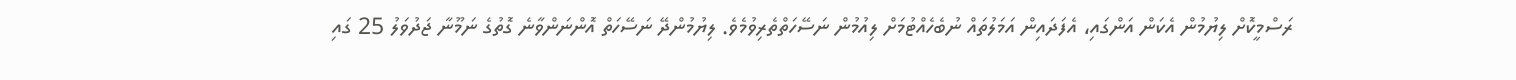ރަސްމީކޮށް ލިޔުމުން އެކަން އަންގައި، އެފަދައިން އަމަލުތައް ނުބެހެއްޓުމަށް ލިއުމުން ނަސޭހަތްތެރިވުމެވެ. ލިޔުމުންދޭ ނަސޭހަތް އޮންނަންވާނެ ގޮތުގެ ނަމޫނާ ޖަދުވަލު 25 ގައި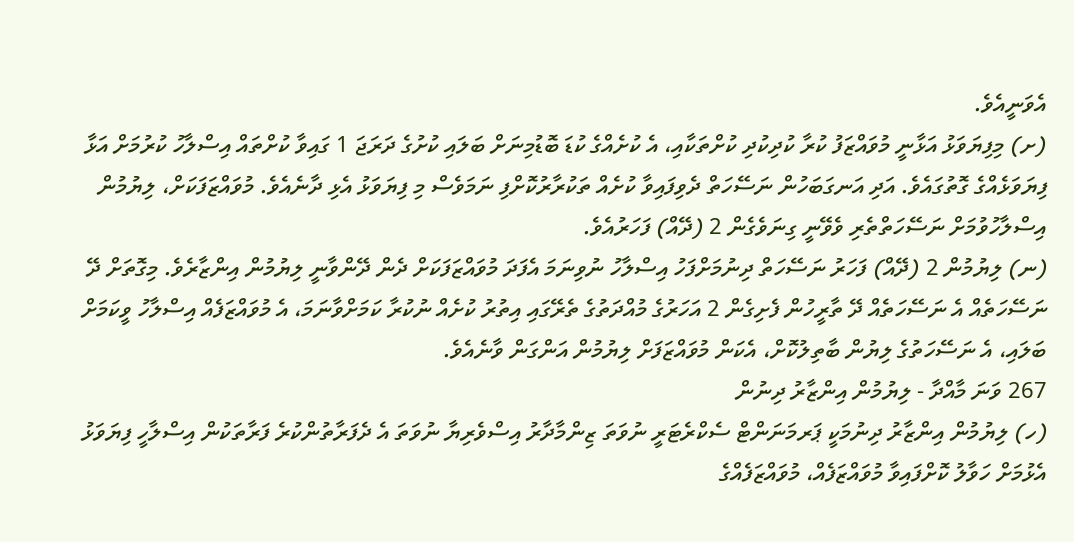އެވަނީއެވެ.
(ށ) މިފިޔަވަޅު އަޅާނީ މުވައްޒަފު ކުރާ ކުދިކުދި ކުށްތަކާއި، އެ ކުށެއްގެ ކުޑަ ބޮޑުމިނަށް ބަލައި ކުށުގެ ދަރަޖަ 1 ގައިވާ ކުށްތައް އިސްލާހު ކުރުމަށް އަޅާ ފިޔަވަޅެއްގެ ގޮތުގައެވެ. އަދި އަނގަބަހުން ނަސޭހަތް ދެވިފައިވާ ކުށެއް ތަކުރާރުކޮށްފި ނަމަވެސް މި ފިޔަވަޅު އެޅި ދާނެއެވެ. މުވައްޒަފަކަށް، ލިޔުމުން އިސްލާހުވުމަށް ނަސޭހަތްތެރި ވެވޭނީ ގިނަވެގެން 2 (ދޭއް) ފަހަރުއެވެ.
(ނ) ލިޔުމުން 2 (ދޭއް) ފަހަރު ނަސޭހަތް ދިނުމަށްފަހު އިސްލާހު ނުވިނަމަ އެފަދަ މުވައްޒަފަކަށް ދެން ދޭންވާނީ ލިޔުމުން އިންޒާރެވެ. މިގޮތަށް ދޭ ނަސޭހަތެއް އެ ނަސޭހަތެއް ދޭ ތާރީހުން ފެށިގެން 2 އަހަރުގެ މުއްދަތުގެ ތެރޭގައި އިތުރު ކުށެއް ނުކުރާ ކަމަށްވާނަމަ، އެ މުވައްޒަފެއް އިސްލާހު ވީކަމަށް ބަލައި، އެ ނަސޭހަތުގެ ލިޔުން ބާތިލުކޮށް، އެކަން މުވައްޒަފަށް ލިޔުމުން އަންގަން ވާނެއެވެ.
267 ވަނަ މާއްދާ - ލިޔުމުން އިންޒާރު ދިނުން
(ހ) ލިޔުމުން އިންޒާރު ދިނުމަކީ ޕަރމަނަންޓް ސެކްރެޓަރީ ނުވަތަ ޒިންމާދާރު އިސްވެރިޔާ ނުވަތަ އެ ދެފަރާތުންކުރެ ފަރާތަކުން އިސްލާހީ ފިޔަވަޅު އެޅުމަށް ހަވާލު ކޮށްފައިވާ މުވައްޒަފެއް، މުވައްޒަފެއްގެ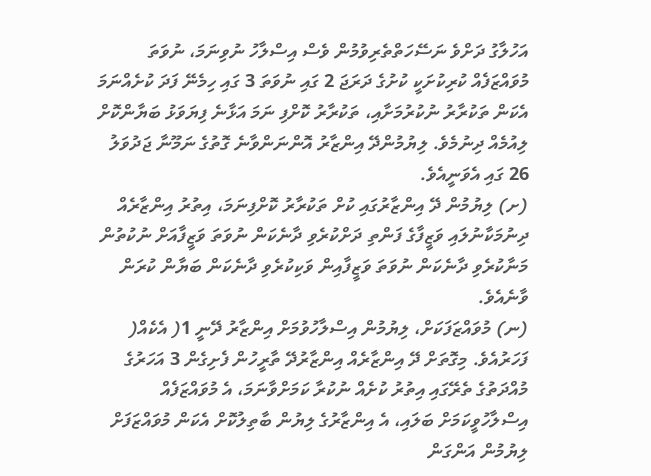އަހުލާގު ދަށްވެ ނަސޭހަތްތެރިވުމުން ވެސް އިސްލާހު ނުވިނަމަ، ނުވަތަ މުވައްޒަފެއް ކުރިކުށަކީ ކުށުގެ ދަރަޖަ 2 ގައި ނުވަތަ 3 ގައި ހިމެނޭ ފަދަ ކުށެއްނަމަ އެކަން ތަކުރާރު ނުކުރުމަށާއި، ތަކުރާރު ކޮށްފި ނަމަ އަޅާނެ ފިޔަވަޅު ބަޔާންކޮށް ލިއުމެއް ދިނުމެވެ. ލިޔުމުންދޭ އިންޒާރު އޮންނަންވާނެ ގޮތުގެ ނަމޫނާ ޖަދުވަލު 26 ގައި އެވަނީއެވެ.
(ށ) ލިޔުމުން ދޭ އިންޒާރުގައި ކުށް ތަކުރާރު ކޮށްފިނަމަ، އިތުރު އިންޒާރެއް ދިނުމަކާނުލައި ވަޒީފާގެ ފަންތި ދަށްކުރެވި ދާނެކަން ނުވަތަ ވަޒީފާއަށް ނުކުތުން މަނާކުރެވި ދާނެކަން ނުވަތަ ވަޒީފާއިން ވަކިކުރެވި ދާނެކަން ބަޔާން ކުރަން ވާނެއެވެ.
(ނ) މުވައްޒަފަކަށް، ލިޔުމުން އިސްލާހުވުމަށް އިންޒާރު ދޭނީ 1( އެކެއް( ފަހަރުއެވެ. މިގޮތަށް ދޭ އިންޒާރެއް އިންޒާރުދޭ ތާރީހުން ފެށިގެން 3 އަހަރުގެ މުއްދަތުގެ ތެރޭގައި އިތުރު ކުށެއް ނުކުރާ ކަމަށްވާނަމަ، އެ މުވައްޒަފެއް އިސްލާހުވީކަމަށް ބަލައި، އެ އިންޒާރުގެ ލިޔުން ބާތިލުކޮށް އެކަން މުވައްޒަފަށް ލިޔުމުން އަންގަން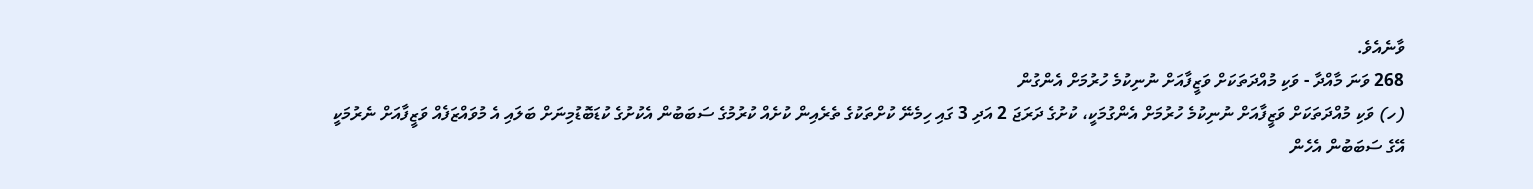ވާނެއެވެ.
268 ވަނަ މާއްދާ - ވަކި މުއްދަތަކަށް ވަޒީފާއަށް ނުނިކުމެ ހުރުމަށް އެންގުން
(ހ) ވަކި މުއްދަތަކަށް ވަޒީފާއަށް ނުނިކުމެ ހުރުމަށް އެންގުމަކީ، ކުށުގެ ދަރަޖަ 2 އަދި 3 ގައި ހިމެނޭ ކުށްތަކުގެ ތެރެއިން ކުށެއް ކުރުމުގެ ސަބަބުން އެކުށުގެ ކުޑަބޮޑުމިނަށް ބަލައި އެ މުވައްޒަފެއް ވަޒީފާއަށް ނެރުމަކީ އޭގެ ސަބަބުން އެހެން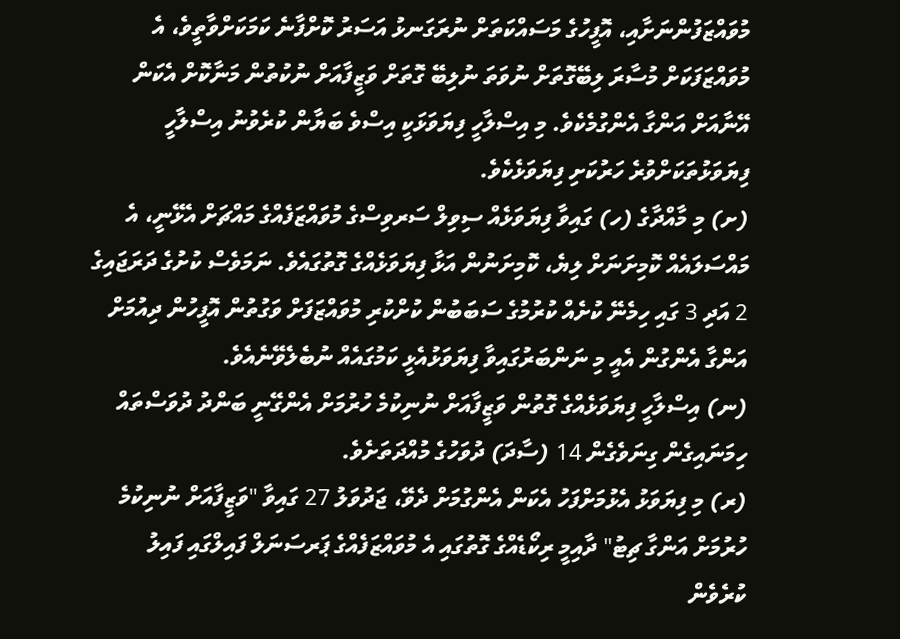މުވައްޒަފުންނަށާއި، އޮފީހުގެ މަސައްކަތަށް ނުރަގަނޅު އަސަރު ކޮށްފާނެ ކަމަކަށްވާތީވެ، އެ މުވައްޒަފަކަށް މުސާރަ ލިބޭގޮތަށް ނުވަތަ ނުލިބޭ ގޮތަށް ވަޒީފާއަށް ނުކުތުން މަނާކޮށް އެކަން އޭނާއަށް އަންގާ އެންގުމެކެވެ. މި އިސްލާހީ ފިޔަވަޅަކީ އިސްވެ ބަޔާން ކުރެވުނު އިސްލާހީ
ފިޔަވަޅުތަކަށްވުރެ ހަރުކަށި ފިޔަވަޅެކެވެ.
(ށ) މި މާއްދާގެ (ހ) ގައިވާ ފިޔަވަޅެއް ސިވިލް ސަރވިސްގެ މުވައްޒަފެއްގެ މައްޗަށް އެޅޭނީ، އެ މައްސަލައެއް ކޮމިށަނަށް ލިޔެ، ކޮމިށަނުން އަޅާ ފިޔަވަޅެއްގެ ގޮތުގައެވެ. ނަމަވެސް ކުށުގެ ދަރަޖައިގެ 2 އަދި 3 ގައި ހިމެނޭ ކުށެއް ކުރުމުގެ ސަބަބުން ކުށްކުރި މުވައްޒަފަށް ވަގުތުން އޮފީހުން ދިއުމަށް އަންގާ އެންގުން އެއީ މި ނަންބަރުގައިވާ ފިޔަވަޅުއެޅީ ކަމުގައެއް ނުބެލެވޭނެއެވެ.
(ނ) އިސްލާހީ ފިޔަވަޅެއްގެ ގޮތުން ވަޒީފާއަށް ނުނިކުމެ ހުރުމަށް އެންގޭނީ ބަންދު ދުވަސްތައް ހިމަނައިގެން ގިނަވެގެން 14 (ސާދަ) ދުވަހުގެ މުއްދަތަށެވެ.
(ރ) މި ފިޔަވަޅު އެޅުމަށްފަހު އެކަން އެންގުމަށް ދެވޭ، ޖަދުވަލު 27 ގައިވާ "ވަޒީފާއަށް ނުނިކުމެ ހުރުމަށް އަންގާ ޗިޓު" ދާއިމީ ރިކޯޑެއްގެ ގޮތުގައި އެ މުވައްޒަފެއްގެ ޕަރސަނަލް ފައިލްގައި ފައިލު ކުރެވެން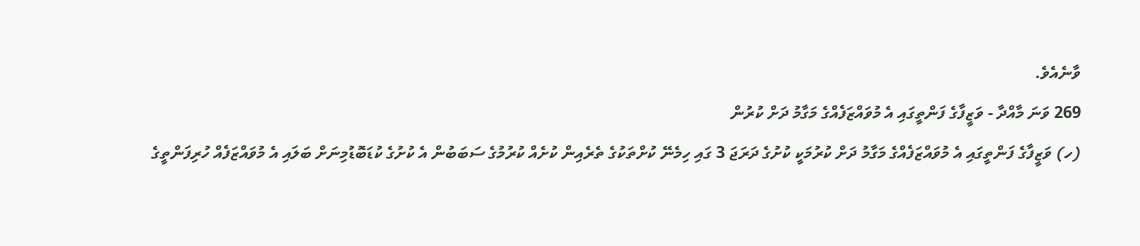ވާނެއެވެ.
269 ވަނަ މާއްދާ - ވަޒީފާގެ ފަންތީގައި އެ މުވައްޒަފެއްގެ މަގާމު ދަށް ކުރުން
(ހ) ވަޒީފާގެ ފަންތީގައި އެ މުވައްޒަފެއްގެ މަގާމު ދަށް ކުރުމަކީ ކުށުގެ ދަރަޖަ 3 ގައި ހިމެނޭ ކުށްތަކުގެ ތެރެއިން ކުށެއް ކުރުމުގެ ސަބަބުން އެ ކުށުގެ ކުޑަބޮޑުމިނަށް ބަލައި އެ މުވައްޒަފެއް ހުރިފަންތީގެ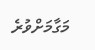މަގާމަށްވުރެ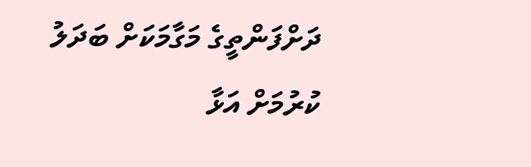ދަށްފަންތީގެ މަގާމަކަށް ބަދަލު ކުރުމަށް އަޅާ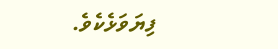ފިޔަވަޅެކެވެ.